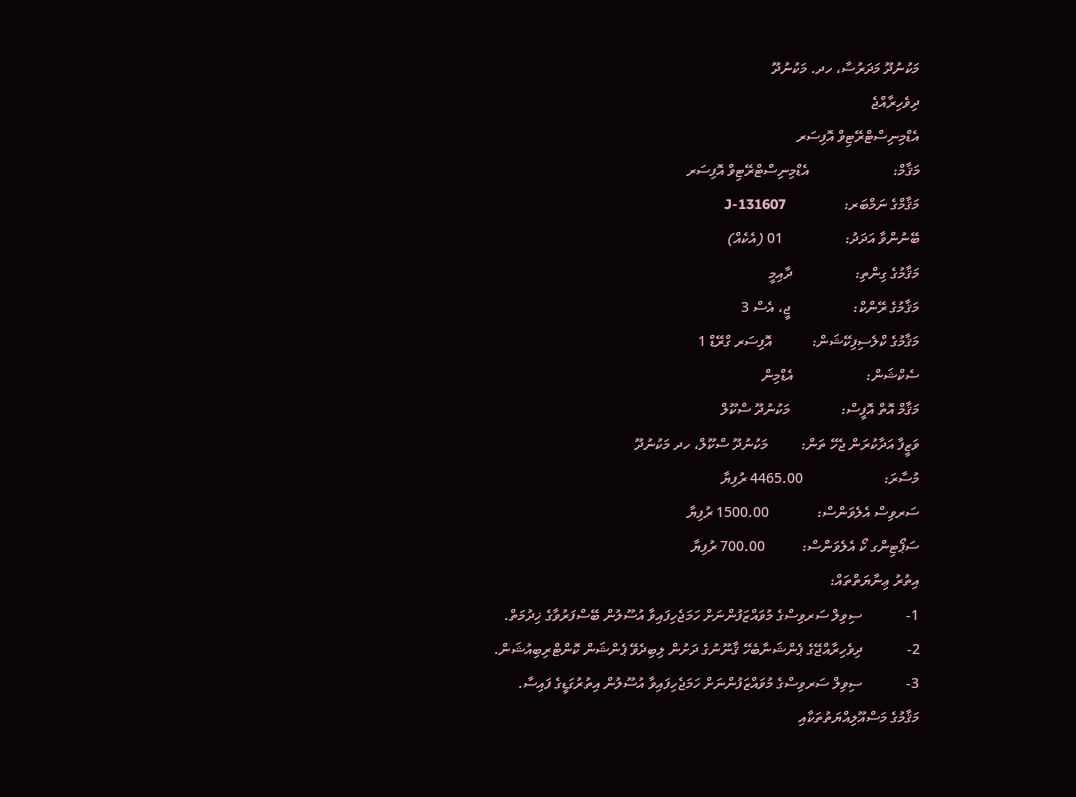މަކުނުދޫ މަދަރުސާ، ހދ. މަކުނުދޫ
ދިވެހިރާއްޖެ
އެޑްމިނިސްޓްރޭޓިވް އޮފިސަރ
މަޤާމް:                       އެޑްމިނިސްޓްރޭޓިވް އޮފިސަރ
މަޤާމްގެ ނަމްބަރ:                J-131607
ބޭނުންވާ އަދަދު:                 01 (އެކެއް)
މަޤާމުގެ ގިންތި:                 ދާއިމީ
މަޤާމުގެ ރޭންކް:                 ޖީ، އެސް 3
މަޤާމުގެ ކްލެސިފިކޭޝަން:           އޮފިސަރ ގްރޭޑް 1
ސެކްޝަން:                    އެޑްމިން
މަޤާމް އޮތް އޮފީސް:              މަކުނުދޫ ސްކޫލް
ވަޒީފާ އަދާކުރަން ޖެހޭ ތަން:         މަކުނުދޫ ސްކޫލް، ހދ މަކުނުދޫ
މުސާރަ:                      4465.00 ރުފިޔާ
ސަރވިސް އެލެވަންސް:             1500.00 ރުފިޔާ
ސަޕޯޓިންގ ކޯ އެލެވަންސް:          700.00 ރުފިޔާ
އިތުރު ޢިނާޔަތްތައް:
1-            ސިވިލް ސަރވިސްގެ މުވައްޒަފުންނަށް ހަމަޖެހިފައިވާ އުސޫލުން ބޭސްފަރުވާގެ ޚިދުމަތް.
2-            ދިވެހިރާއްޖޭގެ ޕެންޝަނާބެހޭ ޤާނޫނުގެ ދަށުން ލިބިދެވޭ ޕެންޝަން ކޮންޓްރިބިއުޝަން.
3-            ސިވިލް ސަރވިސްގެ މުވައްޒަފުންނަށް ހަމަޖެހިފައިވާ އުސޫލުން އިތުރުގަޑީގެ ފައިސާ.
މަޤާމުގެ މަސްއޫލިއްޔަތުތަކާއި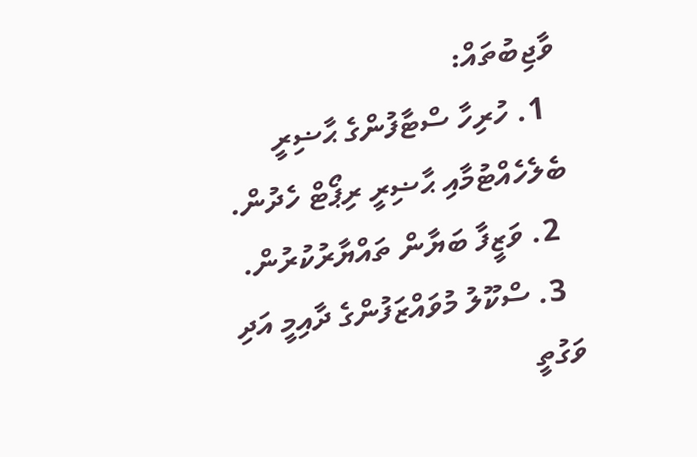ވާޖިބުތައް:
  1. ހުރިހާ ސްޓާފުންގެ ޙާޟިރީ ބެލެހެއްޓުމާއި ޙާޟިރީ ރިޕޯޓް ހެދުން.
  2. ވަޒީފާ ބަޔާން ތައްޔާރުކުރުން.
  3. ސްކޫލު މުވައްޒަފުންގެ ދާއިމީ އަދި ވަގުތީ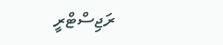ރަޖިސްޓްރީ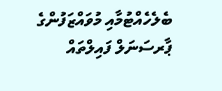ބެލެހެއްޓުމާއި މުވައްޒަފުންގެ ޕާރސަނަލް ފައިލްތައް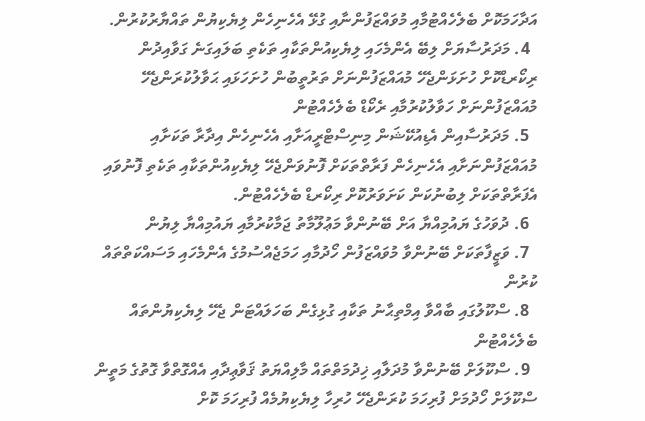އަދާހަމަކޮށް ބެލެހެއްޓުމާއި މުވައްޒަފުންނާއި ގުޅޭ އެހެނިހެން ލިޔެކިޔުން ތައްޔާރުކުރުން.
  4. މަދަރުސާޔަށް ލިބޭ އެންމެހައި ލިޔެކިއުންތަކާއި ތަކެތި ބަލައިގަނެ ގަވާއިދުން ރިކޯރޑްކޮށް ހުށަޅަންޖެހޭ މުއައްޒަފުންނަށް ތަރުތީބުން ހުށަހަޅައި ޙަވާލުކުރަންޖެހޭ މުއައްޒަފުންނަށް ހަވާލުކުރުމާއި ރެކޯޑް ބެލެހެއްޓުން
  5. މަދަރުސާއިން އެޑިއުކޭޝަން މިނިސްޓްރީއަށާއި އެހެނިހެން އިދާރާ ތަކަށާއި މުއައްޒަފުންނަށާއި އެހެނިހެން ފަރާތްތަކަށް ފޮނުވަންޖެހޭ ލިޔެކިއުންތަކާއި ތަކެތި ފޮނުވައި  އެފަރާތްތަކަށް ލިބުނުކަން ކަށަވަރުކޮށް ރިކޯރޑް ބެލެހެއްޓުން.
  6. ދުވަހުގެ ޔައުމިއްޔާ އަށް ބޭނުންވާ މަޢުލޫމާތު ޖަމާކުރުމާއި ޔައުމިއްޔާ ލިޔުން
  7. ވަޒީފާތަކަށް ބޭނުންވާ މުވައްޒަފުން ހޯދުމާއި ހަމަޖެއްސުމުގެ އެންމެހައި މަސައްކަތްތައް ކުރުން
  8. ސްކޫލުގައި ބާއްވާ އިމްތިޙާނު ތަކާއި ގުޅިގެން ބަހަލައްޓަން ޖެހޭ ލިޔެކިޔުންތައް ބެލެހެއްޓުން
  9. ސްކޫލަށް ބޭނުންވާ މުދަލާއި ޚިދުމަތްތައް މާލިއްޔަތު ޤަވާޢިދާއި އެއްގޮތްވާ ގޮތުގެ މަތީން ސްކޫލަށް ހޯދުމަށް ފުރިހަމަ ކުރަންޖެހޭ ހުރިހާ ލިޔެކިޔުމެއް ފުރިހަމަ ކޮށް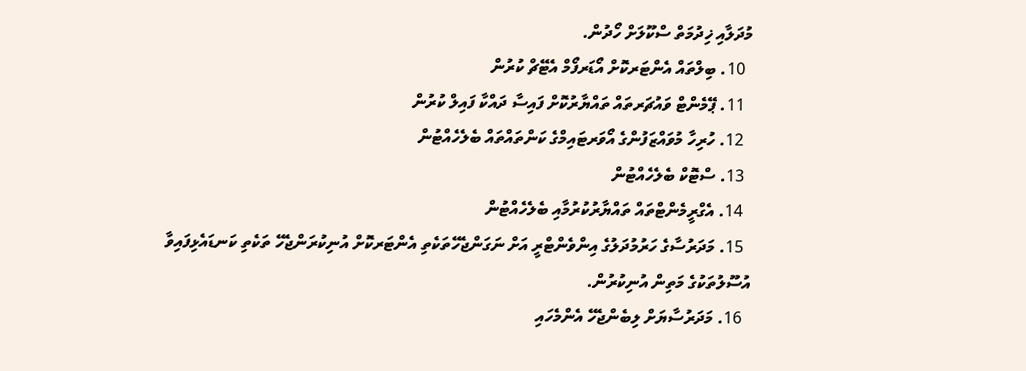މުދަލާއި ޚިދުމަތް ސްކޫލަށް ހޯދުން.
  10. ބިލްތައް އެންޓަރކޮށް އޯޑަރފޯމް އެޓޭޗް ކުރުން
  11. ޕޭމެންޓް ވައުޗަރތައް ތައްޔާރުކޮށް ފައިސާ ދައްކާ ފައިލް ކުރުން
  12. ހުރިހާ މުވައްޒަފުންގެ އޯވަރޓައިމްގެ ކަންތައްތައް ބެލެހެއްޓުން
  13. ސްޓޮކް ބެލެހެއްޓުން
  14. އެގްރީމެންޓްތައް ތައްޔާރުކުރުމާއި ބެލެހެއްޓުން
  15. މަދަރުސާގެ ހަރުމުދަލުގެ އިންވެންޓްރީ އަށް ނަގަންޖެހޭތަކެތި އެންޓަރކޮށް އުނިކުރަންޖެހޭ ތަކެތި ކަނޑައެޅިފައިވާ އުސޫލުތަކުގެ މަތިން އުނިކުރުން.
  16. މަދަރުސާޔަށް ލިބެންޖެހޭ އެންމެހައި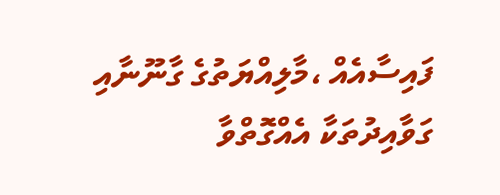ފައިސާއެއް ،މާލިއްޔަތުގެ ގާނޫނާއި ގަވާއިދުތަކާ އެއްގޮތްވާ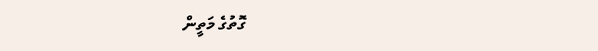ގޮތުގެ މަތީން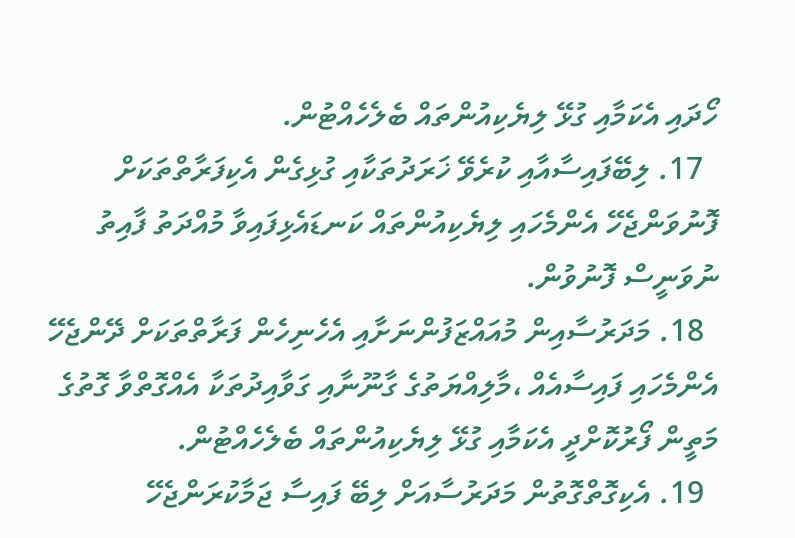ހޯދައި އެކަމާއި ގުޅޭ ލިޔެކިއުންތައް ބެލެހެއްޓުން.
  17. ލިބޭފައިސާއާއި ކުރެވޭ ޚަރަދުތަކާއި ގުޅިގެން އެކިފަރާތްތަކަށް ފޮނުވަންޖެހޭ އެންމެހައި ލިޔެކިއުންތައް ކަނޑައެޅިފައިވާ މުއްދަތު ފާއިތު ނުވަނީސް ފޮނުވުން.
  18. މަދަރުސާއިން މުއައްޒަފުންނަށާއި އެހެނިހެން ފަރާތްތަކަށް ދޭންޖެހޭ އެންމެހައި ފައިސާއެއް ،މާލިއްޔަތުގެ ގާނޫނާއި ގަވާއިދުތަކާ އެއްގޮތްވާ ގޮތުގެ މަތީން ފޯރުކޮށްދީ އެކަމާއި ގުޅޭ ލިޔެކިއުންތައް ބެލެހެއްޓުން.
  19. އެކިގޮތްގޮތުން މަދަރުސާއަށް ލިބޭ ފައިސާ ޖަމާކުރަންޖެހޭ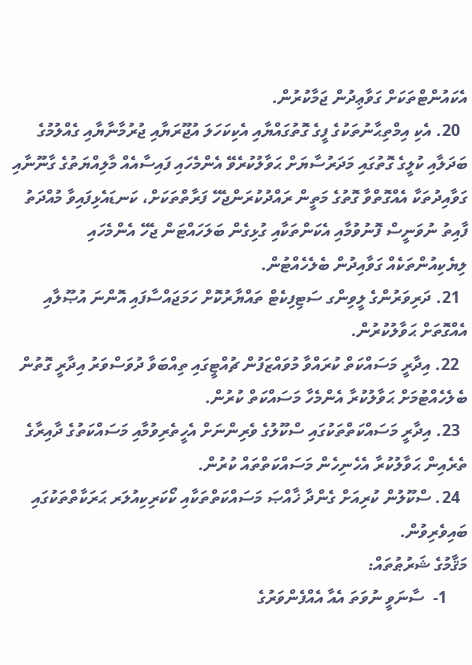އެކައުންޓްތަކަށް ގަވާޢިދުން ޖަމާކުރުން.
  20. އެކި އިމްތިޙާނުތަކުގެ ފީގެ ގޮތުގައްޔާއި އެކިކަހަލަ އުޖޫރަޔާއި ޖުރުމާނާޔާއި ގެއްލުމުގެ ބަދަލާއި ކުލީގެ ގޮތުގައި މަދަރުސާޔަށް ޙަވާލުކުރެވޭ އެންމެހައި ފައިސާއެއް މާލިއްޔަތުގެ ގާނޫނާއި ގަވާއިދުތަކާ އެއްގޮތްވާ ގޮތުގެ މަތީން ރައްދުކުރަންޖެހޭ ފަރާތްތަކަށް، ކަނޑައެޅިފައިވާ މުއްދަތު ފާއިތު ނުވަނީސް ފޮނުވުމާއި އެކަންތަކާއި ގުޅިގެން ބަލަހައްޓަން ޖެހޭ އެންމެހައި ލިޔެކިއުންތަކެއް ގަވާއިދުން ބެލެހެއްޓުން.
  21. ދަރިވަރުންގެ ލީވިންގ ސަޓިފިކެޓް ތައްޔާރުކޮށް ހަމަޖައްސާފައި އޮންނަ އުޞޫލާއި އެއްގޮތަށް ޙަވާލުކުރުން.
  22. އިދާރީ މަސައްކަތް ކުރައްވާ މުވައްޒަފުން ޗުއްޓީގައި ތިއްބަވާ ދުވަސްވަރު އިދާރީ ގޮތުން ބެލެހެއްޓުމަށް ޙަވާލުކުރާ އެންމެހާ މަސައްކަތް ކުރުން.
  23. އިދާރީ މަސައްކަތްތަކުގައި ސްކޫލުގެ ވެރިންނަށް އެހީތެރިވުމާއި މަސައްކަތުގެ ދާއިރާގެ ތެރެއިން ޙަވާލުކުރާ އެހެނިހެން މަސައްކަތްތައް ކުރުން.
  24. ސްކޫލުން ކުރިއަށް ގެންދާ ޚާއްޞަ މަސައްކަތްތަކާއި ކޯކަރިކިއުލަރ ޙަރަކާތްތަކުގައި ބައިވެރިވުން.
މަޤާމުގެ ޝަރުޠުތައް:
     1-  ސާނަވީ ނުވަތަ އެއާ އެއްފެންވަރުގެ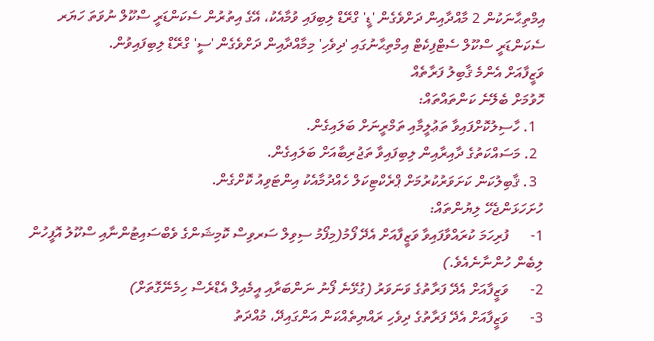އިމްތިޙާނަކުން 2 މާއްދާއިން ދަށްވެގެން 'ޑީ' ގްރޭޑް ލިބިފައި ވުމާއެކު، އޭގެ އިތުރުން ސެކަންޑަރީ ސްކޫލް ނުވަތަ ހަޔަރ ސެކަންޑަރީ ސްކޫލް ސެޓްފިކެޓް އިމްތިޙާނުގައި 'ދިވެހި' މިމާއްދާއިން ދަށްވެގެން 'ސީ' ގްރޭޑް ލިބިފައިވުން.
ވަޒީފާއަށް އެންމެ ޤާބިލު ފަރާތެއް
ހޮވުމަށް ބެލޭނެ ކަންތައްތައް:
  1. ހާސިލުކޮށްފައިވާ ތަޢުލީމާއި ތަމްރީނަށް ބަލައިގެން.
  2. މަސައްކަތުގެ ދާއިރާއިން ލިބިފައިވާ ތަޖުރިބާއަށް ބަލައިގެން.
  3. ޤާބިލުކަން ކަށަވަރުކުރުމަށް ޕްރެކްޓިކަލް ހެއްދުމާއެކު އިންޓަވިއު ކޮށްގެން.
ހުށަހަޅަންޖެހޭ ލިޔުންތައް:
1-      ފުރިހަމަ ކުރައްވާފައިވާ ވަޒީފާއަށް އެދޭ ފޯމު(މިފޯމު ސިވިލް ސަރވިސް ކޮމިޝަންގެ ވެބްސައިޓުންނާއި ސްކޫލު އޮފީހުން ލިބެން ހުންނާނެއެވެ.)
2-      ވަޒީފާއަށް އެދޭ ފަރާތުގެ ވަނަވަރު (ގުޅޭނެ ފޯނު ނަންބަރާއި އީމެއިލް އެޑްރެސް ހިމެނޭގޮތަށް)
3-      ވަޒީފާއަށް އެދޭ ފަރާތުގެ ދިވެހި ރައްޔިތެއްކަން އަންގައިދޭ، މުއްދަތު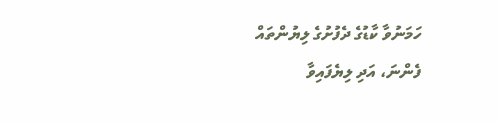ހަމަނުވާ ކާޑުގެ ދެފުށުގެ ލިޔުންތައް ފެންނަ، އަދި ލިޔެފައިވާ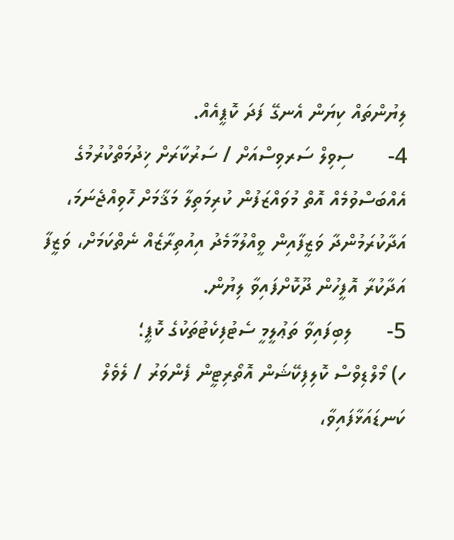ލިޔުންތައް ކިޔަން އެނގޭ ފަދަ ކޮޕީއެއް.
4-      ސިވިލް ސަރވިސްއަށް / ސަރުކާރަށް ޚިދުމަތްކުރުމުގެ އެއްބަސްވުމެއް އޮތް މުވައްޒަފުން ކުރިމަތިލާ މަޤާމަށް ހޮވިއްޖެނަމަ، އަދާކުރަމުންދާ ވަޒީފާއިން ވީއްލުމާމެދު އިއުތިރާޒެއް ނެތްކަމަށް، ވަޒީފާ އަދާކުރާ އޮފީހުން ދޫކޮށްފައިވާ ލިޔުން.
5-      ލިބިފައިވާ ތަޢުލީމީ ސެޓުފިކެޓުތަކުގެ ކޮޕީ؛
ހ) މޯލްޑިވްސް ކޮލިފިކޭޝަން އޮތޯރިޓީން ފެންވަރު / ލެވެލް ކަނޑައަޅާފައިވާ،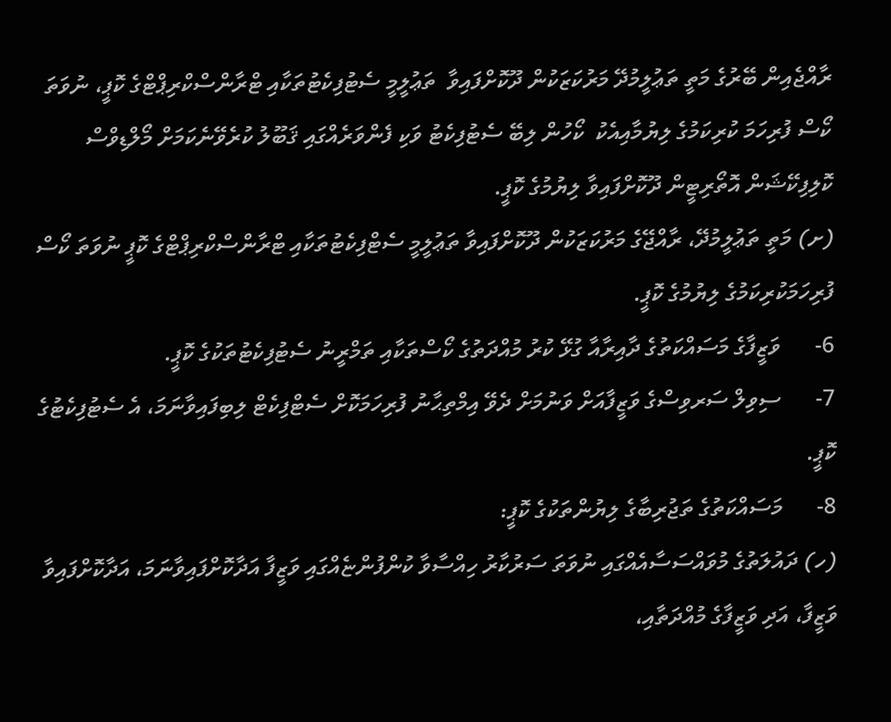ރާއްޖެއިން ބޭރުގެ މަތީ ތަޢުލީމުދޭ މަރުކަޒަކުން ދޫކޮށްފައިވާ  ތަޢުލީމީ ސެޓުފިކެޓުތަކާއި ޓްރާންސްކްރިޕްޓްގެ ކޮޕީ، ނުވަތަ ކޯސް ފުރިހަމަ ކުރިކަމުގެ ލިޔުމާއިއެކު  ކޯހުން ލިބޭ ސެޓުފިކެޓު ވަކި ފެންވަރެއްގައި ޤަބޫލު ކުރެވޭނެކަމަށް މޯލްޑިވްސް ކޮލިފިކޭޝަން އޮތޯރިޓީން ދޫކޮށްފައިވާ ލިޔުމުގެ ކޮޕީ.
(ށ) މަތީ ތަޢުލީމުދޭ، ރާއްޖޭގެ މަރުކަޒަކުން ދޫކޮށްފައިވާ ތަޢުލީމީ ސެޓްފިކެޓުތަކާއި ޓްރާންސްކްރިޕްޓްގެ ކޮޕީ ނުވަތަ ކޯސް ފުރިހަމަކުރިކަމުގެ ލިޔުމުގެ ކޮޕީ.
6-      ވަޒީފާގެ މަސައްކަތުގެ ދާއިރާއާ ގުޅޭ ކުރު މުއްދަތުގެ ކޯސްތަކާއި ތަމްރީނު ސެޓުފިކެޓުތަކުގެ ކޮޕީ.
7-      ސިވިލް ސަރވިސްގެ ވަޒީފާއަށް ވަނުމަށް ދެވޭ އިމްތިޙާނު ފުރިހަމަކޮށް ސެޓްފިކެޓް ލިބިފައިވާނަމަ، އެ ސެޓުފިކެޓުގެ ކޮޕީ.
8-      މަސައްކަތުގެ ތަޖުރިބާގެ ލިޔުންތަކުގެ ކޮޕީ:
(ހ) ދައުލަތުގެ މުވައްސަސާއެއްގައި ނުވަތަ ސަރުކާރު ހިއްސާވާ ކުންފުންޏެއްގައި ވަޒީފާ އަދާކޮށްފައިވާނަމަ، އަދާކޮށްފައިވާ ވަޒީފާ، އަދި ވަޒީފާގެ މުއްދަތާއި،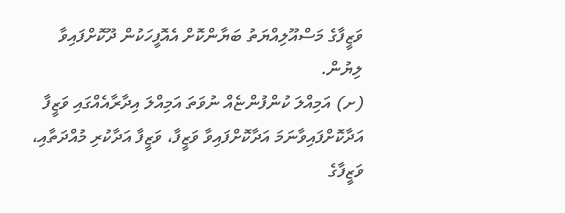ވަޒީފާގެ މަސްއޫލިއްޔަތު ބަޔާންކޮށް އެއޮފީހަކުން ދޫކޮށްފައިވާ ލިޔުން.
(ށ) އަމިއްލަ ކުންފުންޏެއް ނުވަތަ އަމިއްލަ އިދާރާއެއްގައި ވަޒީފާ އަދާކޮށްފައިވާނަމަ އަދާކޮށްފައިވާ ވަޒީފާ، ވަޒީފާ އަދާކުރި މުއްދަތާއި، ވަޒީފާގެ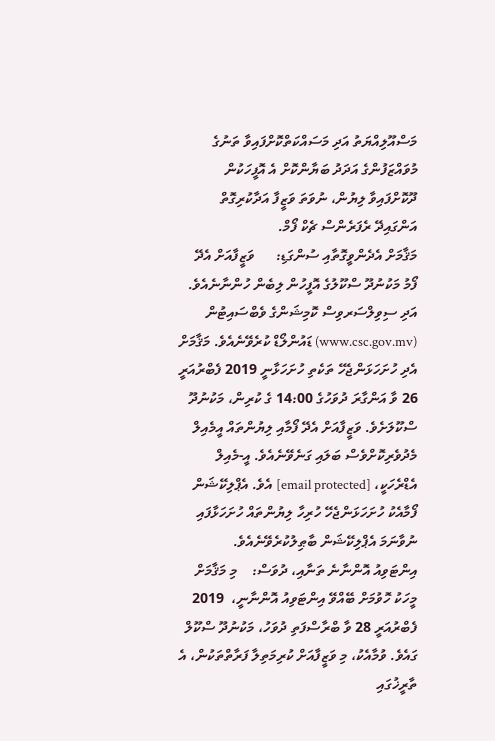މަސްއޫލިއްޔަތު އަދި މަސައްކަތްކޮށްފައިވާ ތަނުގެ މުވައްޒަފުންގެ އަދަދު ބަޔާންކޮށް އެ އޮފީހަކުން ދޫކޮށްފައިވާ ލިޔުން، ނުވަތަ ވަޒީފާ އަދާކުރިގޮތް އަންގައިދޭ ރެފަރެންސް ޗެކް ފޯމް.
މަޤާމަށް އެދެންވީގޮތާއި ސުންގަޑި:      ވަޒީފާއަށް އެދޭ ފޯމު މަކުނުދޫ ސްކޫލުގެ އޮފީހުން ލިބެން ހުންނާނެއެވެ. އަދި ސިވިލްސަރވިސް ކޮމިޝަންގެ ވެބްސައިޓުން (www.csc.gov.mv) ޑައުންލޯޑް ކުރެވޭނެއެވެ. މަޤާމަށް އެދި ހުށަހަޅަންޖެހޭ ތަކެތި ހުށަހަޅާނީ 2019 ފެބްރުއަރީ 26 ވާ އަންގާރަ ދުވަހުގެ 14:00 ގެ ކުރިން، މަކުނުދޫ ސްކޫލަށެވެ. ވަޒީފާއަށް އެދޭ ފޯމާއި ލިޔުންތައް އީމެއިލް މެދުވެރިކޮށްވެސް ބަލައި ގަނެވޭނެއެވެ. އީ-މެއިލް އެޑްރެހަކީ، [email protected] އެވެ. އެޕްލިކޭޝަން ފޯމާއެކު ހުށަހަޅަންޖެހޭ ހުރިހާ ލިޔުންތައް ހުށަހަޅާފައި ނުވާނަމަ އެޕްލިކޭޝަން ބާޠިލުކުރެވޭނެއެވެ.
އިންޓަވިއު އޮންނާނެ ތަނާއި، ދުވަސް:    މި މަޤާމަށް މީހަކު ހޮވުމަށް ބޭއްވޭ އިންޓަވިއު އޮންނާނީ،  2019 ފެބްރުއަރީ 28 ވާ ބްރާސްފަތި ދުވަހު، މަކުނުދޫ ސްކޫލް ގައެވެ. ވުމާއެކު، މި ވަޒީފާއަށް ކުރިމަތިލާ ފަރާތްތަކުން، އެ ތާރީޚުގައި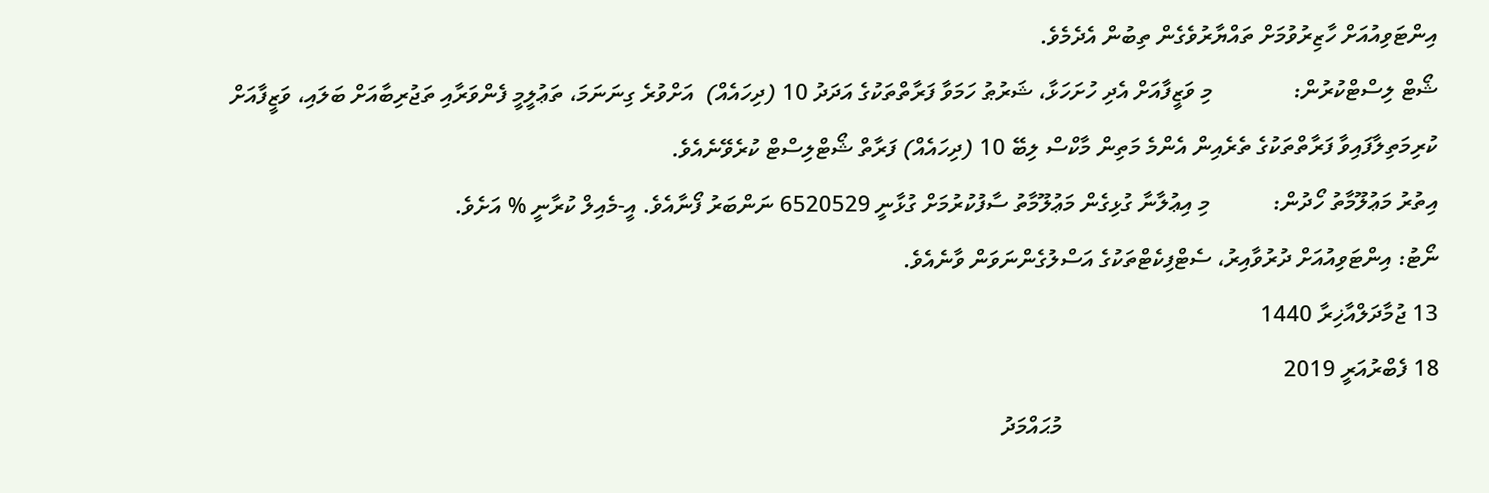އިންޓަވިއުއަށް ހާޒިރުވުމަށް ތައްޔާރުވެގެން ތިބުން އެދެމެވެ.
ޝޯޓް ލިސްޓްކުރުން:              މި ވަޒީފާއަށް އެދި ހުށަހަޅާ، ޝަރުޠު ހަމަވާ ފަރާތްތަކުގެ އަދަދު 10 (ދިހައެއް)  އަށްވުރެ ގިނަނަމަ، ތަޢުލީމީ ފެންވަރާއި ތަޖުރިބާއަށް ބަލައި، ވަޒީފާއަށް ކުރިމަތިލާފައިވާ ފަރާތްތަކުގެ ތެރެއިން އެންމެ މަތިން މާކްސް ލިބޭ 10 (ދިހައެއް) ފަރާތް ޝޯޓްލިސްޓް ކުރެވޭނެއެވެ.
އިތުރު މަޢުލޫމާތު ހޯދުން:           މި އިޢުލާނާ ގުޅިގެން މަޢުލޫމާތު ސާފުކުރުމަށް ގުޅާނީ 6520529 ނަންބަރު ފޯނާއެވެ. އީ-މެއިލް ކުރާނީ % އަށެވެ.
ނޯޓު: އިންޓަވިއުއަށް ދުރުވާއިރު، ސެޓްފިކެޓްތަކުގެ އަސްލުގެންނަވަން ވާނެއެވެ.
13 ޖުމާދަލްއާޚިރާ 1440
18 ފެބްރުއަރީ 2019
                                                                  މުޙައްމަދު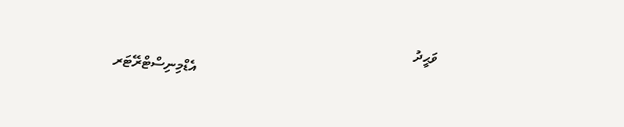ވަޙީދު
                                                                  އެޑްމިނިސްޓްރޭޓަރ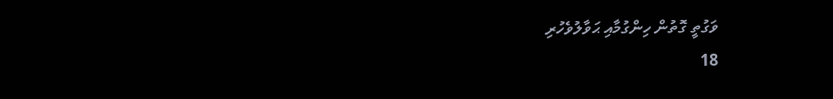ވަގުތީ ގޮތުން ހިންގުމާއި ޙަވާލުވެހުރި
18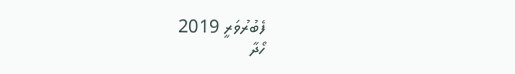ފެބުރުވަރީ 2019
ހޯދާ